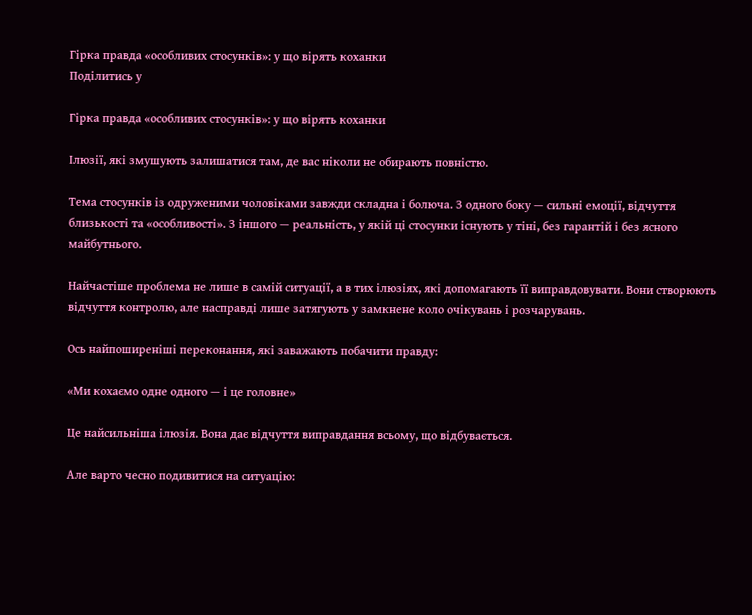Гірка правда «особливих стосунків»: у що вірять коханки
Поділитись у

Гірка правда «особливих стосунків»: у що вірять коханки

Ілюзії, які змушують залишатися там, де вас ніколи не обирають повністю.

Тема стосунків із одруженими чоловіками завжди складна і болюча. З одного боку — сильні емоції, відчуття близькості та «особливості». З іншого — реальність, у якій ці стосунки існують у тіні, без гарантій і без ясного майбутнього.

Найчастіше проблема не лише в самій ситуації, а в тих ілюзіях, які допомагають її виправдовувати. Вони створюють відчуття контролю, але насправді лише затягують у замкнене коло очікувань і розчарувань.

Ось найпоширеніші переконання, які заважають побачити правду:

«Ми кохаємо одне одного — і це головне»

Це найсильніша ілюзія. Вона дає відчуття виправдання всьому, що відбувається.

Але варто чесно подивитися на ситуацію: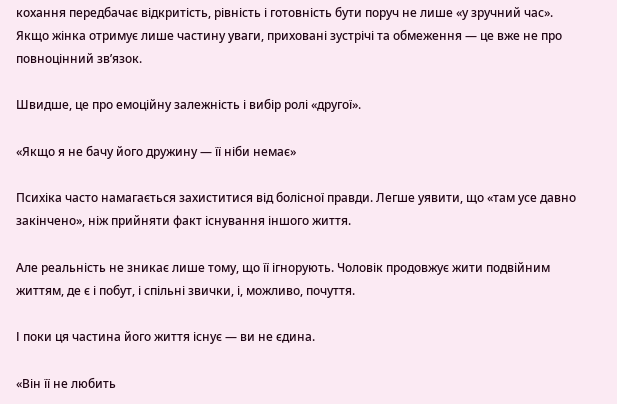кохання передбачає відкритість, рівність і готовність бути поруч не лише «у зручний час». Якщо жінка отримує лише частину уваги, приховані зустрічі та обмеження — це вже не про повноцінний зв’язок.

Швидше, це про емоційну залежність і вибір ролі «другої».

«Якщо я не бачу його дружину — її ніби немає»

Психіка часто намагається захиститися від болісної правди. Легше уявити, що «там усе давно закінчено», ніж прийняти факт існування іншого життя.

Але реальність не зникає лише тому, що її ігнорують. Чоловік продовжує жити подвійним життям, де є і побут, і спільні звички, і, можливо, почуття.

І поки ця частина його життя існує — ви не єдина.

«Він її не любить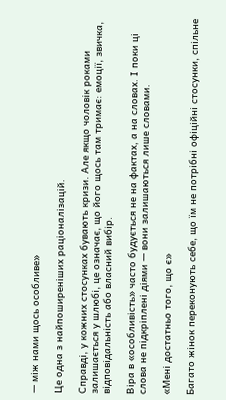— між нами щось особливе»

Це одна з найпоширеніших раціоналізацій.

Справді, у кожних стосунках бувають кризи. Але якщо чоловік роками залишається у шлюбі, це означає, що його щось там тримає: емоції, звичка, відповідальність або власний вибір.

Віра в «особливість» часто будується не на фактах, а на словах. І поки ці слова не підкріплені діями — вони залишаються лише словами.

«Мені достатньо того, що є»

Багато жінок переконують себе, що їм не потрібні офіційні стосунки, спільне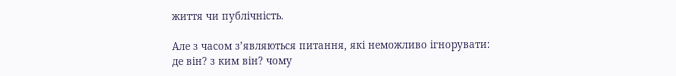життя чи публічність.

Але з часом з’являються питання, які неможливо ігнорувати:
де він? з ким він? чому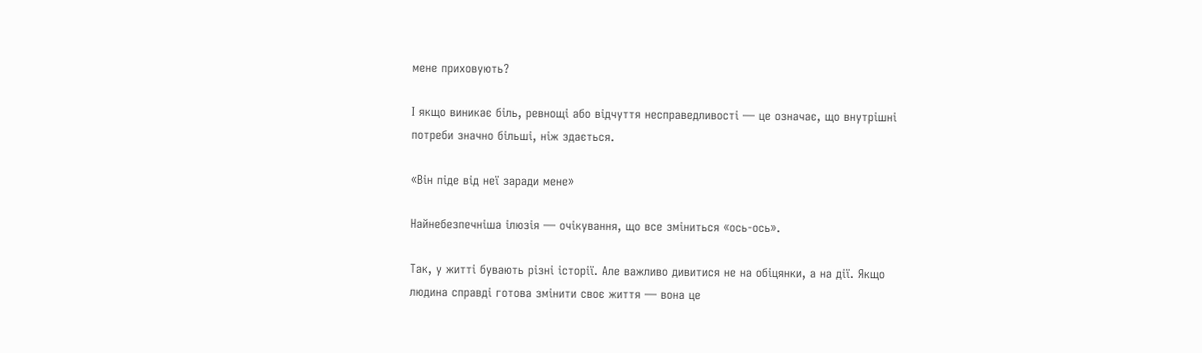мене приховують?

І якщо виникає біль, ревнощі або відчуття несправедливості — це означає, що внутрішні потреби значно більші, ніж здається.

«Він піде від неї заради мене»

Найнебезпечніша ілюзія — очікування, що все зміниться «ось-ось».

Так, у житті бувають різні історії. Але важливо дивитися не на обіцянки, а на дії. Якщо людина справді готова змінити своє життя — вона це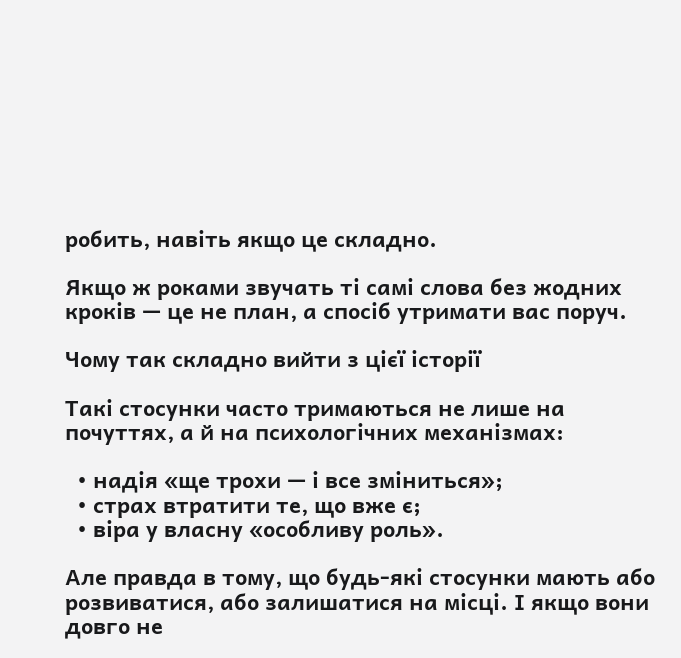робить, навіть якщо це складно.

Якщо ж роками звучать ті самі слова без жодних кроків — це не план, а спосіб утримати вас поруч.

Чому так складно вийти з цієї історії

Такі стосунки часто тримаються не лише на почуттях, а й на психологічних механізмах:

  • надія «ще трохи — і все зміниться»;
  • страх втратити те, що вже є;
  • віра у власну «особливу роль».

Але правда в тому, що будь-які стосунки мають або розвиватися, або залишатися на місці. І якщо вони довго не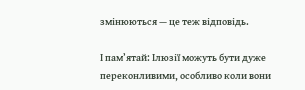змінюються — це теж відповідь.

І пам’ятай: Ілюзії можуть бути дуже переконливими, особливо коли вони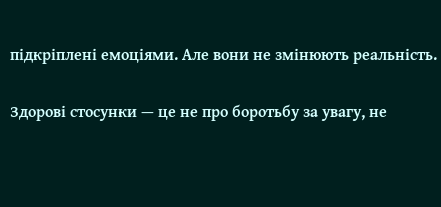підкріплені емоціями. Але вони не змінюють реальність.

Здорові стосунки — це не про боротьбу за увагу, не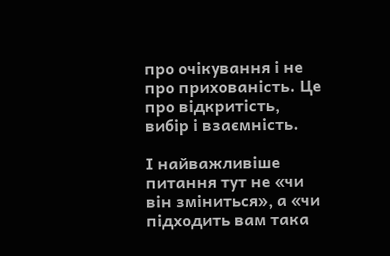про очікування і не про прихованість. Це про відкритість, вибір і взаємність.

І найважливіше питання тут не «чи він зміниться», а «чи підходить вам така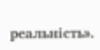реальність».